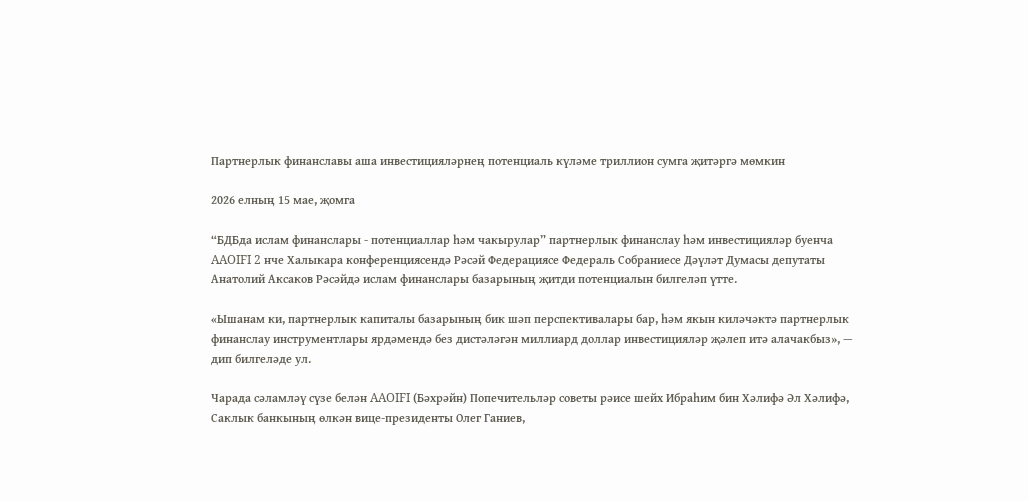Партнерлык финанславы аша инвестицияләрнең потенциаль күләме триллион сумга җитәргә мөмкин

2026 елның 15 мае, җомга

“БДБда ислам финанслары - потенциаллар һәм чакырулар” партнерлык финанслау һәм инвестицияләр буенча AAOIFI 2 нче Халыкара конференциясендә Рәсәй Федерациясе Федераль Собраниесе Дәүләт Думасы депутаты Анатолий Аксаков Рәсәйдә ислам финанслары базарының җитди потенциалын билгеләп үтте.

«Ышанам ки, партнерлык капиталы базарының бик шәп перспективалары бар, һәм якын киләчәктә партнерлык финанслау инструментлары ярдәмендә без дистәләгән миллиард доллар инвестицияләр җәлеп итә алачакбыз», — дип билгеләде ул.

Чарада сәламләү сүзе белән AAOIFI (Бәхрәйн) Попечительләр советы рәисе шейх Ибраһим бин Хәлифә Әл Хәлифә, Саклык банкының өлкән вице-президенты Олег Ганиев,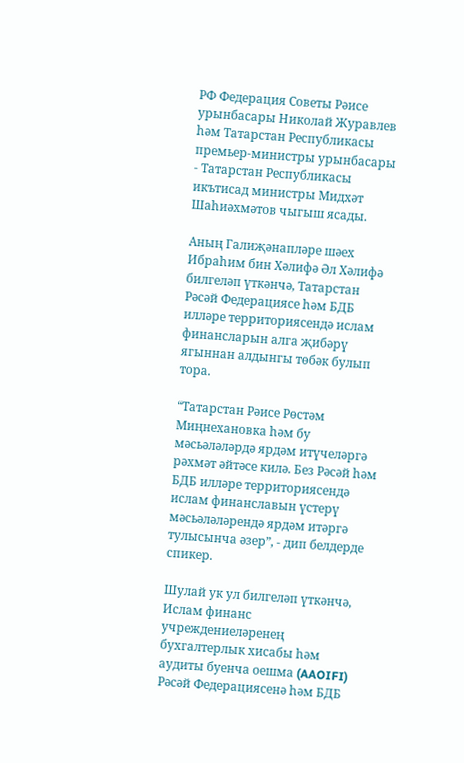РФ Федерация Советы Рәисе урынбасары Николай Журавлев һәм Татарстан Республикасы премьер-министры урынбасары - Татарстан Республикасы икътисад министры Мидхәт Шаһиәхмәтов чыгыш ясады.

Аның Галиҗәнапләре шәех Ибраһим бин Хәлифә Әл Хәлифә билгеләп үткәнчә, Татарстан Рәсәй Федерациясе һәм БДБ илләре территориясендә ислам финансларын алга җибәрү ягыннан алдынгы төбәк булып тора.

“Татарстан Рәисе Рөстәм Миңнехановка һәм бу мәсьәләләрдә ярдәм итүчеләргә рәхмәт әйтәсе килә. Без Рәсәй һәм БДБ илләре территориясендә ислам финанславын үстерү мәсьәләләрендә ярдәм итәргә тулысынча әзер”, - дип белдерде спикер.

Шулай ук ул билгеләп үткәнчә, Ислам финанс учреждениеләренең бухгалтерлык хисабы һәм аудиты буенча оешма (AAOIFI) Рәсәй Федерациясенә һәм БДБ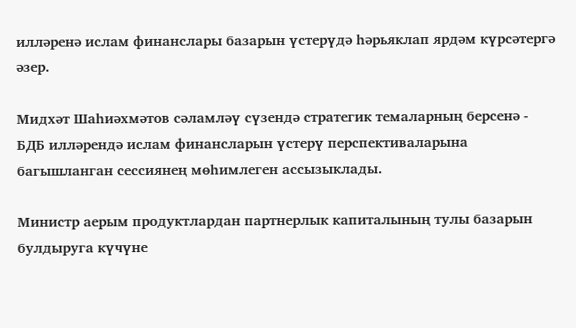илләренә ислам финанслары базарын үстерүдә һәрьяклап ярдәм күрсәтергә әзер.

Мидхәт Шаһиәхмәтов сәламләү сүзендә стратегик темаларның берсенә - БДБ илләрендә ислам финансларын үстерү перспективаларына багышланган сессиянең мөһимлеген ассызыклады.

Министр аерым продуктлардан партнерлык капиталының тулы базарын булдыруга күчүне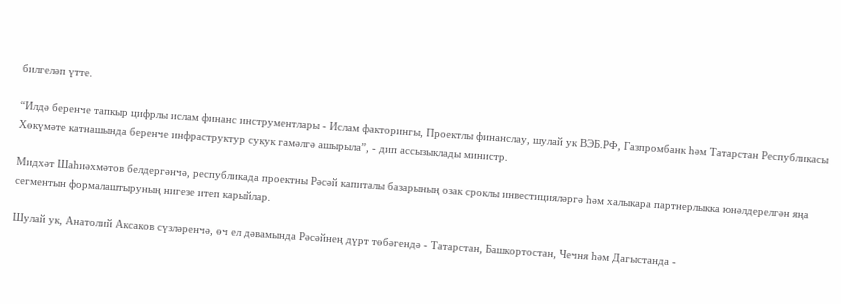билгеләп үтте.

“Илдә беренче тапкыр цифрлы ислам финанс инструментлары - Ислам факторингы, Проектлы финанслау, шулай ук ВЭБ.РФ, Газпромбанк һәм Татарстан Республикасы Хөкүмәте катнашында беренче инфраструктур сукук гамәлгә ашырыла”, - дип ассызыклады министр.

Мидхәт Шаһиәхмәтов белдергәнчә, республикада проектны Рәсәй капиталы базарының озак сроклы инвестицияләргә һәм халыкара партнерлыкка юнәлдерелгән яңа сегментын формалаштыруның нигезе итеп карыйлар.

Шулай ук, Анатолий Аксаков сүзләренчә, өч ел дәвамында Рәсәйнең дүрт төбәгендә - Татарстан, Башкортостан, Чечня һәм Дагыстанда -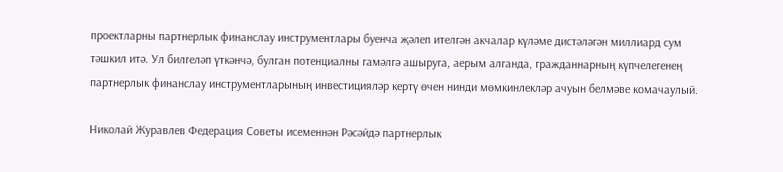проектларны партнерлык финанслау инструментлары буенча җәлеп ителгән акчалар күләме дистәләгән миллиард сум тәшкил итә. Ул билгеләп үткәнчә, булган потенциалны гамәлгә ашыруга, аерым алганда, гражданнарның күпчелегенең партнерлык финанслау инструментларының инвестицияләр кертү өчен нинди мөмкинлекләр ачуын белмәве комачаулый.

Николай Журавлев Федерация Советы исеменнән Рәсәйдә партнерлык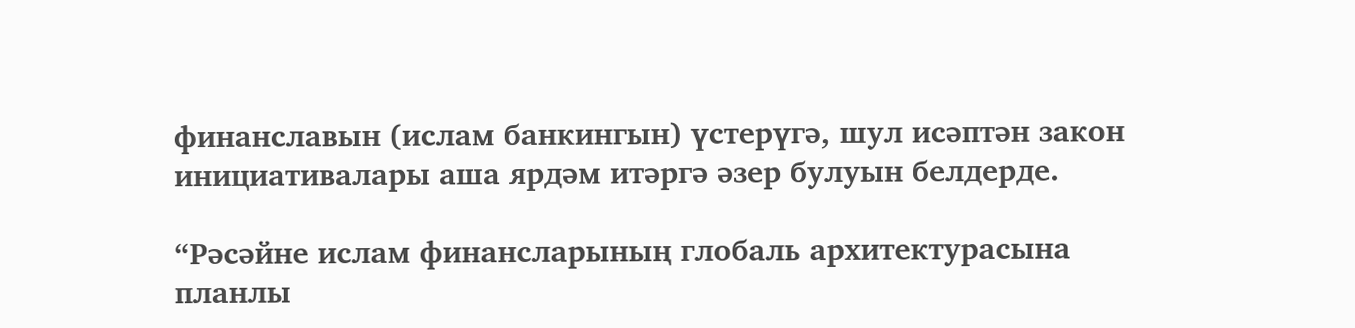финанславын (ислам банкингын) үстерүгә, шул исәптән закон инициативалары аша ярдәм итәргә әзер булуын белдерде.

“Рәсәйне ислам финансларының глобаль архитектурасына планлы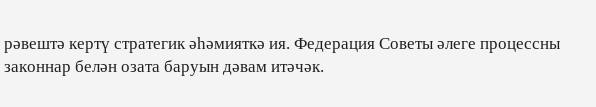рәвештә кертү стратегик әһәмияткә ия. Федерация Советы әлеге процессны законнар белән озата баруын дәвам итәчәк.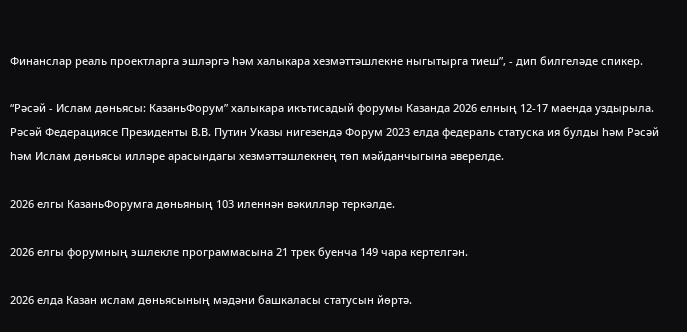Финанслар реаль проектларга эшләргә һәм халыкара хезмәттәшлекне ныгытырга тиеш”, - дип билгеләде спикер.

“Рәсәй - Ислам дөньясы: КазаньФорум” халыкара икътисадый форумы Казанда 2026 елның 12-17 маенда уздырыла. Рәсәй Федерациясе Президенты В.В. Путин Указы нигезендә Форум 2023 елда федераль статуска ия булды һәм Рәсәй һәм Ислам дөньясы илләре арасындагы хезмәттәшлекнең төп мәйданчыгына әверелде.

2026 елгы КазаньФорумга дөньяның 103 иленнән вәкилләр теркәлде.

2026 елгы форумның эшлекле программасына 21 трек буенча 149 чара кертелгән.

2026 елда Казан ислам дөньясының мәдәни башкаласы статусын йөртә.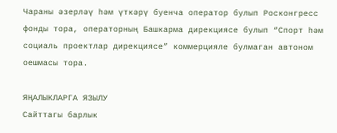Чараны әзерләү һәм үткәрү буенча оператор булып Росконгресс фонды тора, операторның Башкарма дирекциясе булып “Спорт һәм социаль проектлар дирекциясе” коммерцияле булмаган автоном оешмасы тора.

ЯҢАЛЫКЛАРГА ЯЗЫЛУ
Сайттагы барлык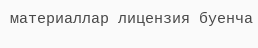материаллар лицензия буенча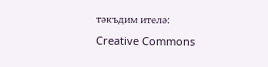тәкъдим ителә:
Creative Commons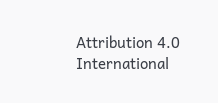Attribution 4.0 International